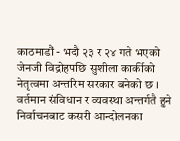काठमाडौं - भदौ २३ र २४ गते भएको जेनजी विद्रोहपछि सुशीला कार्कीको नेतृत्वमा अन्तरिम सरकार बनेको छ । वर्तमान संविधान र व्यवस्था अन्तर्गतै हुने निर्वाचनबाट कसरी आन्दोलनका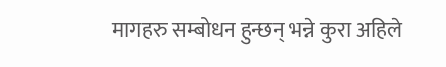मागहरु सम्बोधन हुन्छन् भन्ने कुरा अहिले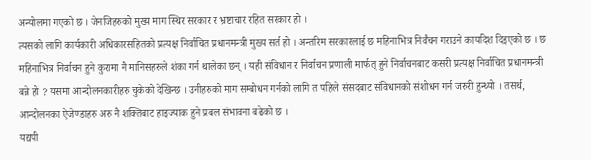अन्योलमा गएको छ । जेनजिहरुको मुख्य माग स्थिर सरकार र भ्रष्टाचार रहित सरकार हो ।
त्यसको लागि कार्यकारी अधिकारसहितको प्रत्यक्ष निर्वाचित प्रधानमन्त्री मुख्य सर्त हो । अन्तरिम सरकारलाई छ महिनाभित्र निर्वँचन गराउने कार्यादेश दिइएको छ । छ महिनाभित्र निर्वाचन हुने कुरामा नै मानिसहरुले शंका गर्न थालेका छन् । यही संविधान र निर्वाचन प्रणाली मार्फत् हुने निर्वाचनबाट कसरी प्रत्यक्ष निर्वाचित प्रधानमन्त्री बन्ने हो ? यसमा आन्दोलनकारीहरु चुकेको देखिन्छ । उनीहरुको माग सम्बोधन गर्नको लागि त पहिले संसदबाट संविधानको संशोधन गर्न जरुरी हुन्थ्यो । तसर्थ, आन्दोलनका ऐजेण्डाहरु अरु नै शक्तिबाट हाइज्याक हुने प्रबल संभावना बढेको छ ।
यद्यपी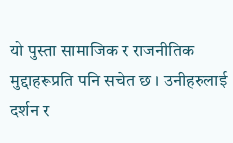यो पुस्ता सामाजिक र राजनीतिक मुद्दाहरूप्रति पनि सचेत छ । उनीहरुलाई दर्शन र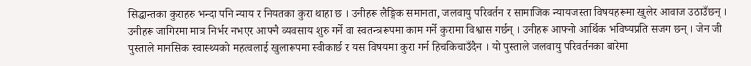सिद्धान्तका कुराहरु भन्दा पनि न्याय र नियतका कुरा थाहा छ । उनीहरू लैङ्गिक समानता, जलवायु परिवर्तन र सामाजिक न्यायजस्ता विषयहरूमा खुलेर आवाज उठाउँछन् । उनीहरू जागिरमा मात्र निर्भर नभएर आफ्नै व्यवसाय शुरु गर्ने वा स्वतन्त्ररूपमा काम गर्ने कुरामा विश्वास गर्छन् । उनीहरू आफ्नो आर्थिक भविष्यप्रति सजग छन् । जेन जी पुस्ताले मानसिक स्वास्थ्यको महत्वलाई खुलारूपमा स्वीकार्छ र यस विषयमा कुरा गर्न हिचकिचाउँदैन । यो पुस्ताले जलवायु परिवर्तनका बारेमा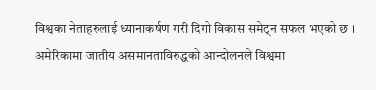विश्वका नेताहरुलाई ध्यानाकर्षण गरी दिगो विकास समेट्न सफल भएको छ । अमेरिकामा जातीय असमानताविरुद्धको आन्दोलनले विश्वमा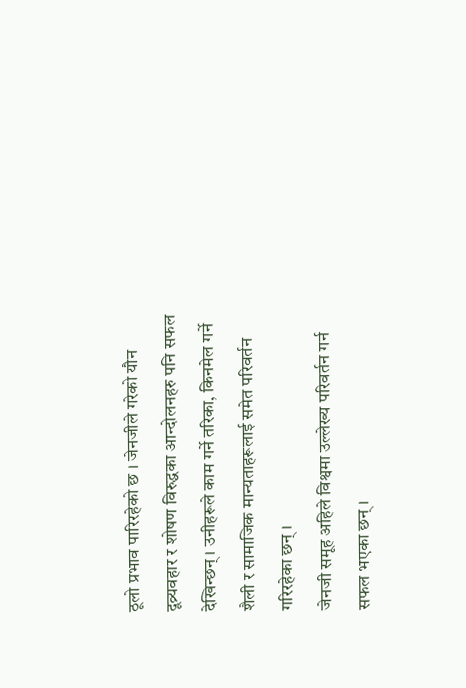ठूलो प्रभाव पारिरहेको छ । जेनजीले गरेको यौन दूव्र्यवहार र शोषण विरुद्धका आन्दोलनहरु पनि सफल देखिन्छन् । उनीहरूले काम गर्ने तरिका, किनमेल गर्ने शैली र सामाजिक मान्यताहरूलाई समेत परिवर्तन गरिरहेका छन् ।
जेनजी समूह अहिले विश्वमा उल्लेख्य परिवर्तन गर्न सफल भएका छन् ।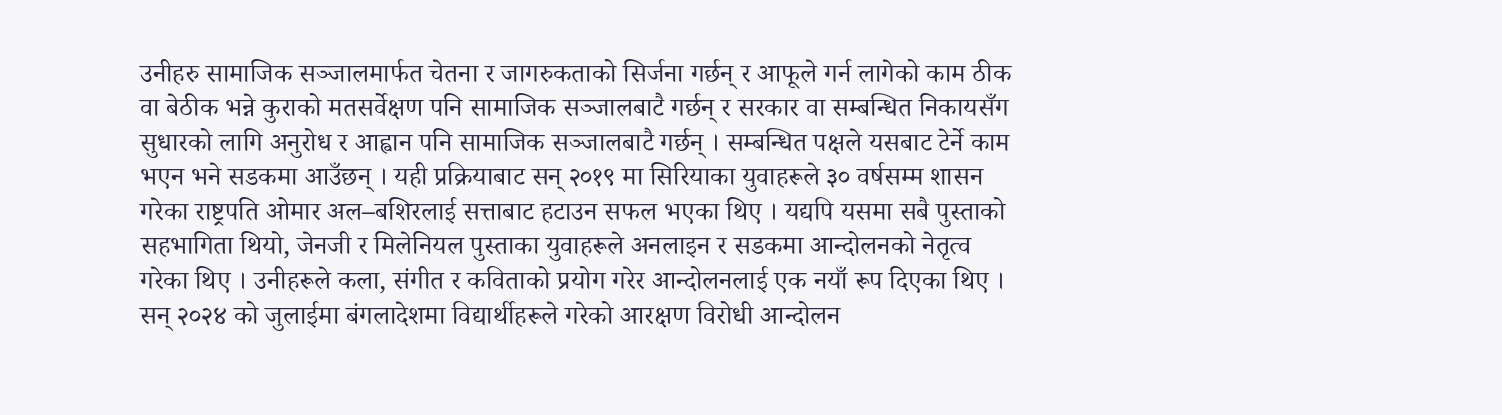उनीहरु सामाजिक सञ्जालमार्फत चेतना र जागरुकताको सिर्जना गर्छन् र आफूले गर्न लागेको काम ठीक वा बेठीक भन्ने कुराको मतसर्वेक्षण पनि सामाजिक सञ्जालबाटै गर्छन् र सरकार वा सम्बन्धित निकायसँग सुधारको लागि अनुरोध र आह्वान पनि सामाजिक सञ्जालबाटै गर्छन् । सम्बन्धित पक्षले यसबाट टेर्ने काम भएन भने सडकमा आउँछन् । यही प्रक्रियाबाट सन् २०१९ मा सिरियाका युवाहरूले ३० वर्षसम्म शासन गरेका राष्ट्रपति ओमार अल–बशिरलाई सत्ताबाट हटाउन सफल भएका थिए । यद्यपि यसमा सबै पुस्ताको सहभागिता थियो, जेनजी र मिलेनियल पुस्ताका युवाहरूले अनलाइन र सडकमा आन्दोलनको नेतृत्व गरेका थिए । उनीहरूले कला, संगीत र कविताको प्रयोग गरेर आन्दोलनलाई एक नयाँ रूप दिएका थिए । सन् २०२४ को जुलाईमा बंगलादेशमा विद्यार्थीहरूले गरेको आरक्षण विरोधी आन्दोलन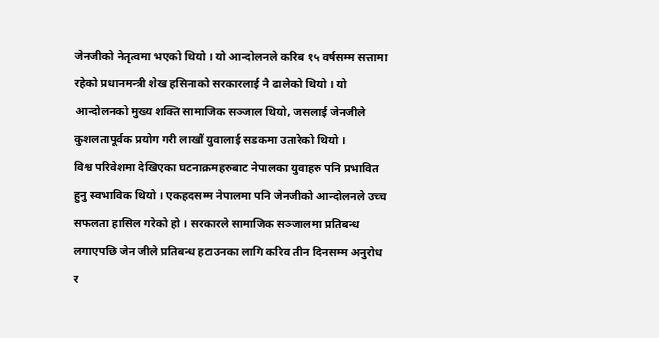जेनजीको नेतृत्वमा भएको थियो । यो आन्दोलनले करिब १५ वर्षसम्म सत्तामा रहेको प्रधानमन्त्री शेख हसिनाको सरकारलाई नै ढालेको थियो । यो आन्दोलनको मुख्य शक्ति सामाजिक सञ्जाल थियो, जसलाई जेनजीले कुशलतापूर्वक प्रयोग गरी लाखौं युवालाई सडकमा उतारेको थियो ।
विश्व परिवेशमा देखिएका घटनाक्रमहरुबाट नेपालका युवाहरु पनि प्रभावित हुनु स्वभाविक थियो । एकहदसम्म नेपालमा पनि जेनजीको आन्दोलनले उच्च सफलता हासिल गरेको हो । सरकारले सामाजिक सञ्जालमा प्रतिबन्ध लगाएपछि जेन जीले प्रतिबन्ध हटाउनका लागि करिव तीन दिनसम्म अनुरोध र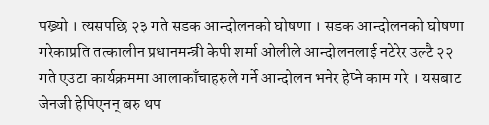पख्र्यो । त्यसपछि २३ गते सडक आन्दोलनको घोषणा । सडक आन्दोलनको घोषणा गरेकाप्रति तत्कालीन प्रधानमन्त्री केपी शर्मा ओलीले आन्दोलनलाई नटेरेर उल्टै २२ गते एउटा कार्यक्रममा आलाकाँचाहरुले गर्ने आन्दोलन भनेर हेप्ने काम गरे । यसबाट जेनजी हेपिएनन् बरु थप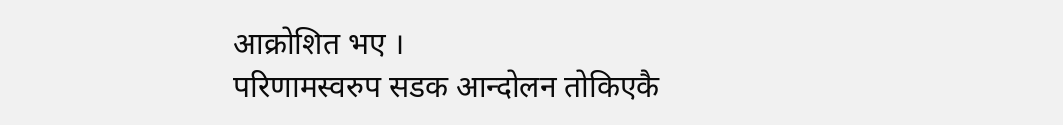आक्रोशित भए ।
परिणामस्वरुप सडक आन्दोलन तोकिएकै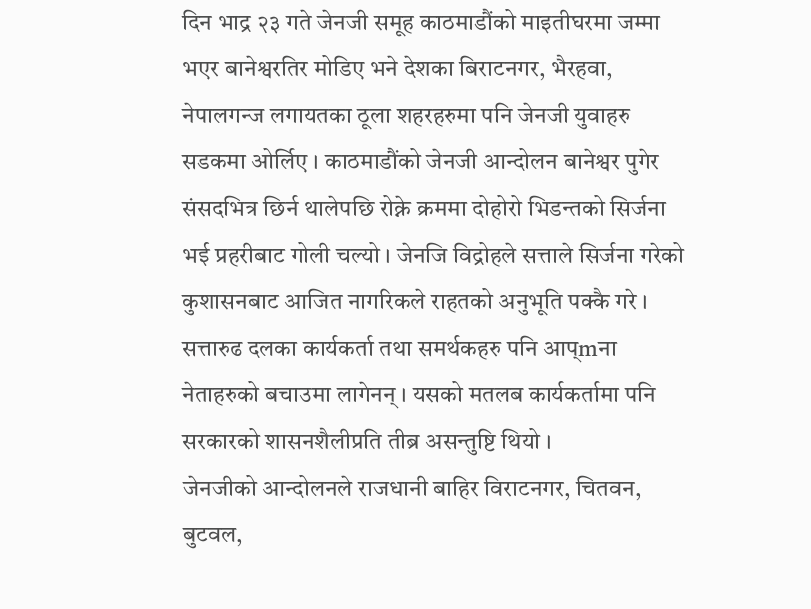दिन भाद्र २३ गते जेनजी समूह काठमाडौंको माइतीघरमा जम्मा भएर बानेश्वरतिर मोडिए भने देशका बिराटनगर, भैरहवा, नेपालगन्ज लगायतका ठूला शहरहरुमा पनि जेनजी युवाहरु सडकमा ओर्लिए । काठमाडौंको जेनजी आन्दोलन बानेश्वर पुगेर संसदभित्र छिर्न थालेपछि रोक्ने क्रममा दोहोरो भिडन्तको सिर्जना भई प्रहरीबाट गोली चल्यो । जेनजि विद्रोहले सत्ताले सिर्जना गरेको कुशासनबाट आजित नागरिकले राहतको अनुभूति पक्कै गरे । सत्तारुढ दलका कार्यकर्ता तथा समर्थकहरु पनि आप्mना नेताहरुको बचाउमा लागेनन् । यसको मतलब कार्यकर्तामा पनि सरकारको शासनशैलीप्रति तीब्र असन्तुष्टि थियो ।
जेनजीको आन्दोलनले राजधानी बाहिर विराटनगर, चितवन, बुटवल,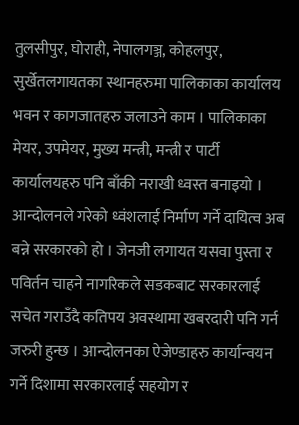तुलसीपुर, घोराही, नेपालगञ्ज, कोहलपुर, सुर्खेतलगायतका स्थानहरुमा पालिकाका कार्यालय भवन र कागजातहरु जलाउने काम । पालिकाका मेयर, उपमेयर, मुख्य मन्त्री, मन्त्री र पार्टी कार्यालयहरु पनि बाँकी नराखी ध्वस्त बनाइयो । आन्दोलनले गरेको ध्वंशलाई निर्माण गर्ने दायित्व अब बन्ने सरकारको हो । जेनजी लगायत यसवा पुस्ता र पविर्तन चाहने नागरिकले सडकबाट सरकारलाई सचेत गराउँदै कतिपय अवस्थामा खबरदारी पनि गर्न जरुरी हुन्छ । आन्दोलनका ऐजेण्डाहरु कार्यान्वयन गर्ने दिशामा सरकारलाई सहयोग र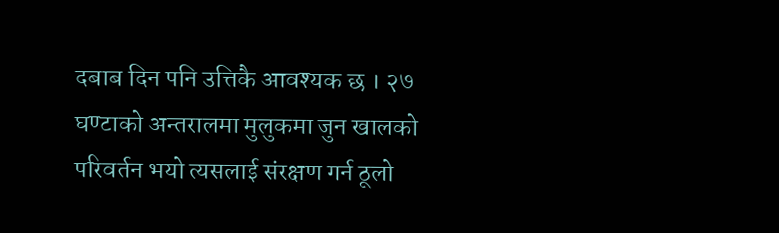दबाब दिन पनि उत्तिकै आवश्यक छ । २७ घण्टाको अन्तरालमा मुलुकमा जुन खालको परिवर्तन भयो त्यसलाई संरक्षण गर्न ठूलो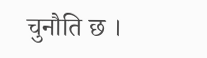चुनौति छ ।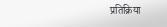प्रतिक्रिया